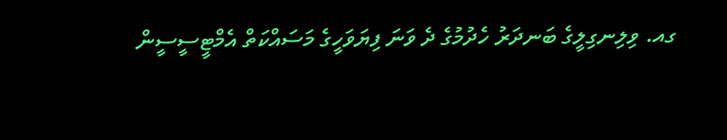ގއ. ވިލިނގިލީގެ ބަނދަރު ހެދުމުގެ ދެ ވަނަ ފިޔަވަހީގެ މަސައްކަތް އެމްޓީސީސީން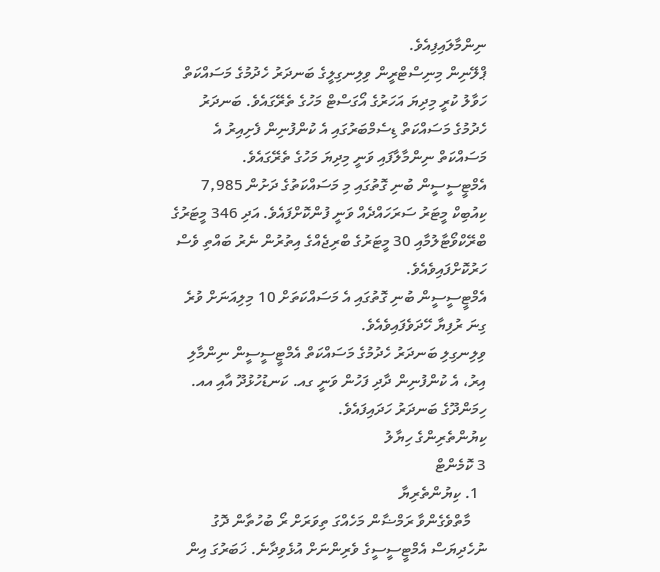ނިންމާލައިފިއެވެ.
ޕްލޭނިން މިނިސްޓްރީން ވިލިނގިލީގެ ބަނދަރު ހެދުމުގެ މަސައްކަތް ހަވާލު ކުރީ މިދިޔަ އަހަރުގެ އޯގަސްޓް މަހުގެ ތެރޭގައެވެ. ބަނދަރު ހެދުމުގެ މަސައްކަތް ޑިސެމްބަރުގައި އެ ކުންފުނިން ފެށިއިރު އެ މަސައްކަތް ނިންމާލާފައި ވަނީ މިދިޔަ މަހުގެ ތެރޭގައެވެ.
އެމްޓީސީސީން ބުނި ގޮތުގައި މި މަސައްކަތުގެ ދަށުން 7,985 ކިއުބިކް މީޓަރު ސަރަހައްދެއް ވަނީ ފުންކޮށްފައެވެ. އަދި 346 މީޓަރުގެ ބްރޭކްވޯޓާލުމާއި 30 މީޓަރުގެ ބްރިޖެއްގެ އިތުރުން ނެރު ބައްތި ވެސް ހަރުކޮށްފައިވެއެވެ.
އެމްޓީސީސީން ބުނި ގޮތުގައި އެ މަސައްކަތަށް 10 މިލިއަނަށް ވުރެ ގިނަ ރުފިޔާ ހޭދަވެފައިވެއެވެ.
ވިލިނގިލި ބަނދަރު ހެދުމުގެ މަސައްކަތް އެމްޓީސީސީން ނިންމާލި އިރު، އެ ކުންފުނިން ދާދި ފަހުން ވަނީ ގއ. ކަނޑުހުޅުދޫ އާއި އއ. ހިމަންދޫގެ ބަނދަރު ހަދައިފައެވެ.
ކިޔުންތެރިންގެ ހިޔާލު
3 ކޮމެންޓް
  1. ކިޔުންތެރިޔާ
    މާތްވެގެންވާ ރަމްޟާން މަހެއްގަ ތިވަރަށް ރޯ ބުހުތާން ދޮގު ނުހެދިޔަސް އެމްޓީސީސީގެ ވެރިންނަށް އުޅެވިދާނެ. ޚަބަރުގަ އިން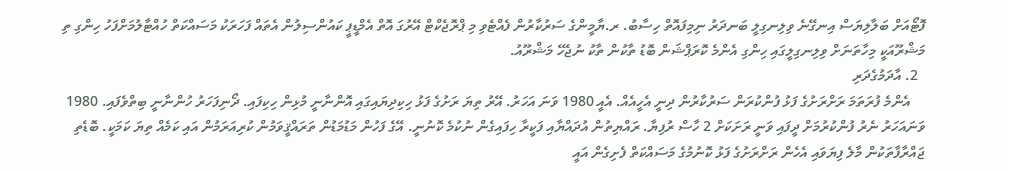ފޮޓޯއަށް ބަލާލިޔަސް އިނގޭނެ ވިލިނގިލީ ބަނދަރު ނިމިފައޮތް ހިސާބު. ރ.ޔާމީންގެ ސަރުކާރުން ފެއްޓެވި މި ޕްރޮޖެކްޓް އޭރުގަ އޮތް އެމްޑީޕީ ކައުންސިލުން އެތައް ފަހަރަކު މަސައްކަތް ހުއްޓާލުމަށްފަހު ހިންގި ތި މަޝްރޫއަކީ މިހާތަނަށް ވިލިނގިލީގައި ހިންގި އެންމެ ކޮރަޕްޝަން ބޮޑު ތާކުން ތާކު ނުޖެހޭ މަޝްރޫއު.
  2. އާދަމުގެދަރި
    އެންމެ ފުރަތަމަ ރަށްރަށުގެ ފަޅު ފުންކުރަން ސަރުކާރުން ދިނީ އެހީއެއް. އެއީ 1980 ވަނަ އަހަރު. އޭރު ތިޔަ ރަށުގެ ފަޅު ހިކިދިޔައިގައި އޮންނާނީ މުޅިން ހިކިފައި. ދޯނިފަހަރު ހުންނާނީ ބިތްވެފައި. 1980 ވަނައަހަރު ނެރު ފުންކުރުމަށް ދީފައި ވަނީ ރަށަކަށް 2 ހާސް ރުފިޔާ. ރައްޔިތުން އުދައްޔާއި ފަކީރާ ހިފައިގެން ނުކުމެ ކޮނުނީ. އޭގެ ފަހުން މަޑުމަޑުން ތަރައްޤީވަމުން ކުރިއަރަމުން އައި ކަމެއް ތިޔަ ކަމަކީ. ބޮޑެތި ޖައްރާފާތަކުން މާލެ ފިޔަވައި އެހެން ރަށްރަށުގެ ފަޅު ކޮނުމުގެ މަސައްކަތް ފެށިގެން އައީ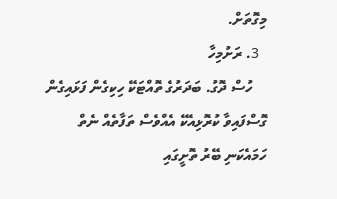މިގޮތަށް.
  3. ރަށުމިހާ
    ހުސް ދޮގު. ބަދަރުގެ ތޮއްޓަކޭ ހިކިގެން ފަޅައިގެން ގޮސްފައިވާ ކުރޮޅިއެކޭ އެއްވެސް ތަފާތެއް ނެތް ހަމައެކަނި ބޭރު ތޮށީގައި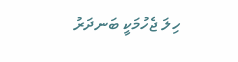ހިލަ ޖެހުމަކީ ބަނދަރު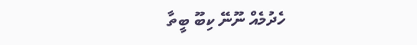ހެދުމެއް ނޫނޭ ކިބޫ ބީތާ